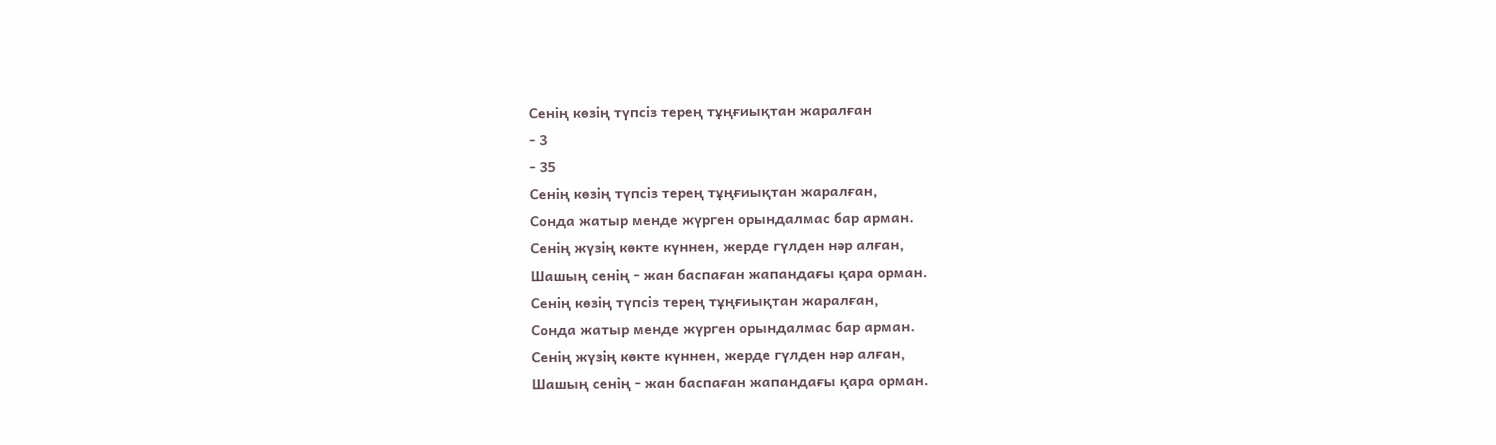Сенің көзің түпсіз терең тұңғиықтан жаралған
- 3
- 35
Сенің көзің түпсіз терең тұңғиықтан жаралған,
Сонда жатыр менде жүрген орындалмас бар арман.
Сенің жүзің көкте күннен, жерде гүлден нәр алған,
Шашың сенің - жан баспаған жапандағы қара орман.
Сенің көзің түпсіз терең тұңғиықтан жаралған,
Сонда жатыр менде жүрген орындалмас бар арман.
Сенің жүзің көкте күннен, жерде гүлден нәр алған,
Шашың сенің - жан баспаған жапандағы қара орман.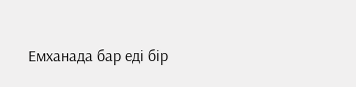Емханада бар еді бір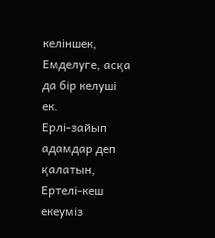келіншек,
Емделуге, асқа да бір келуші ек.
Ерлі-зайып адамдар деп қалатын,
Ертелі-кеш екеуміз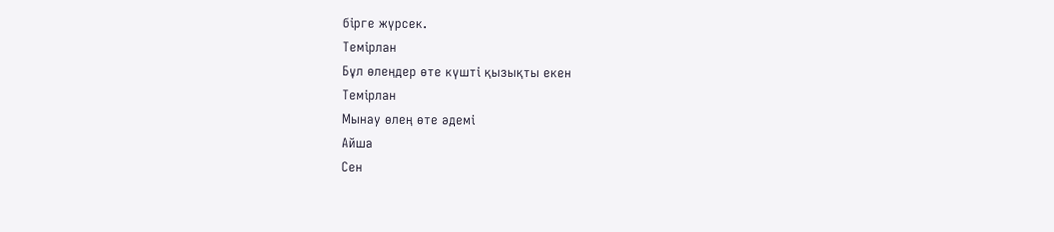бірге жүрсек.
Темірлан
Бұл өлеңдер өте күшті қызықты екен
Темірлан
Мынау өлең өте әдемі
Айша
Сен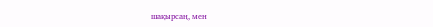шақырсаң, мен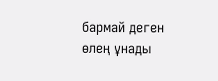бармай деген өлең ұнады